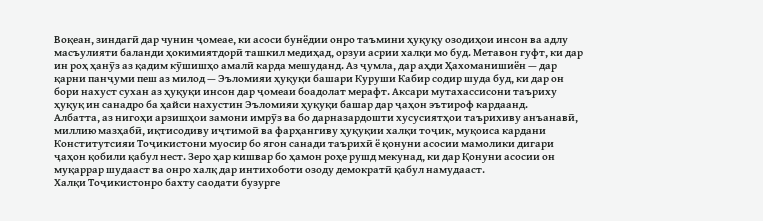Воқеан, зиндагӣ дар чунин ҷомеае, ки асоси бунёдии онро таъмини ҳуқуқу озодиҳои инсон ва адлу масъулияти баланди ҳокимиятдорӣ ташкил медиҳад, орзуи асрии халқи мо буд. Метавон гуфт, ки дар ин роҳ ҳанӯз аз қадим кӯшишҳо амалӣ карда мешуданд. Аз ҷумла, дар аҳди Ҳахоманишиён — дар қарни панҷуми пеш аз милод — Эъломияи ҳуқуқи башари Куруши Кабир содир шуда буд, ки дар он бори нахуст сухан аз ҳуқуқи инсон дар ҷомеаи боадолат мерафт. Аксари мутахассисони таъриху ҳуқуқ ин санадро ба ҳайси нахустин Эъломияи ҳуқуқи башар дар ҷаҳон эътироф кардаанд.
Албатта, аз нигоҳи арзишҳои замони имрӯз ва бо дарназардошти хусусиятҳои таърихиву анъанавӣ, миллию мазҳабӣ, иқтисодиву иҷтимоӣ ва фарҳангиву ҳуқуқии халқи тоҷик, муқоиса кардани Конститутсияи Тоҷикистони муосир бо ягон санади таърихӣ ё қонуни асосии мамолики дигари ҷаҳон қобили қабул нест. Зеро ҳар кишвар бо ҳамон роҳе рушд мекунад, ки дар Қонуни асосии он муқаррар шудааст ва онро халқ дар интихоботи озоду демократӣ қабул намудааст.
Халқи Тоҷикистонро бахту саодати бузурге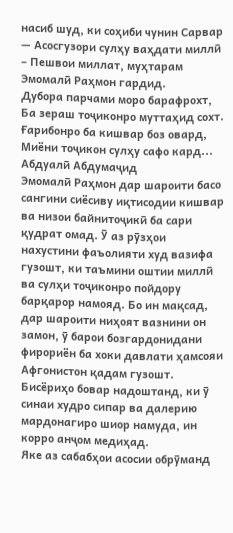насиб шуд, ки соҳиби чунин Сарвар — Асосгузори сулҳу ваҳдати миллӣ – Пешвои миллат, муҳтарам Эмомалӣ Раҳмон гардид.
Дубора парчами моро барафрохт,
Ба зераш тоҷиконро муттаҳид сохт.
Ғарибонро ба кишвар боз овард,
Миёни тоҷикон сулҳу сафо кард...
Абдуалӣ Абдумаҷид
Эмомалӣ Раҳмон дар шароити басо сангини сиёсиву иқтисодии кишвар ва низои байнитоҷикӣ ба сари қудрат омад. Ӯ аз рӯзҳои нахустини фаъолияти худ вазифа гузошт, ки таъмини оштии миллӣ ва сулҳи тоҷиконро пойдору барқарор намояд. Бо ин мақсад, дар шароити ниҳоят вазнини он замон, ӯ барои бозгардонидани фирориён ба хоки давлати ҳамсояи Афгонистон қадам гузошт. Бисёриҳо бовар надоштанд, ки ӯ синаи худро сипар ва далерию мардонагиро шиор намуда, ин корро анҷом медиҳад.
Яке аз сабабҳои асосии обрӯманд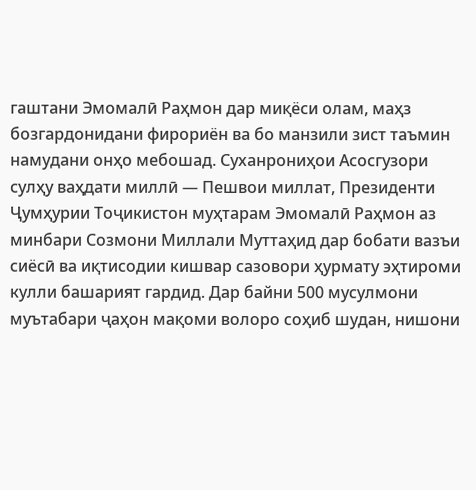гаштани Эмомалӣ Раҳмон дар миқёси олам, маҳз бозгардонидани фирориён ва бо манзили зист таъмин намудани онҳо мебошад. Суханрониҳои Асосгузори сулҳу ваҳдати миллӣ — Пешвои миллат, Президенти Ҷумҳурии Тоҷикистон муҳтарам Эмомалӣ Раҳмон аз минбари Созмони Миллали Муттаҳид дар бобати вазъи сиёсӣ ва иқтисодии кишвар сазовори ҳурмату эҳтироми кулли башарият гардид. Дар байни 500 мусулмони муътабари ҷаҳон мақоми волоро соҳиб шудан, нишони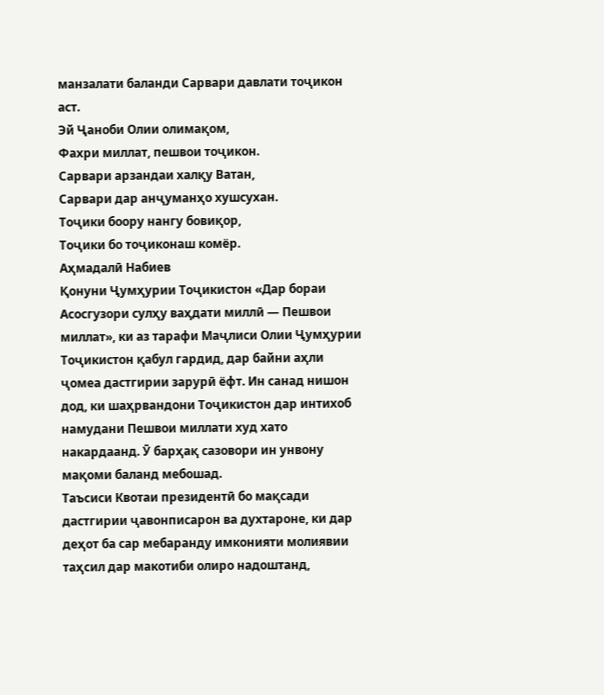манзалати баланди Сарвари давлати тоҷикон аст.
Эй Ҷаноби Олии олимақом,
Фахри миллат, пешвои тоҷикон.
Сарвари арзандаи халқу Ватан,
Сарвари дар анҷуманҳо хушсухан.
Тоҷики боору нангу бовиқор,
Тоҷики бо тоҷиконаш комёр.
Аҳмадалӣ Набиев
Қонуни Ҷумҳурии Тоҷикистон «Дар бораи Асосгузори сулҳу ваҳдати миллӣ — Пешвои миллат», ки аз тарафи Маҷлиси Олии Ҷумҳурии Тоҷикистон қабул гардид, дар байни аҳли ҷомеа дастгирии зарурӣ ёфт. Ин санад нишон дод, ки шаҳрвандони Тоҷикистон дар интихоб намудани Пешвои миллати худ хато накардаанд. Ӯ барҳақ сазовори ин унвону мақоми баланд мебошад.
Таъсиси Квотаи президентӣ бо мақсади дастгирии ҷавонписарон ва духтароне, ки дар деҳот ба сар мебаранду имконияти молиявии таҳсил дар макотиби олиро надоштанд,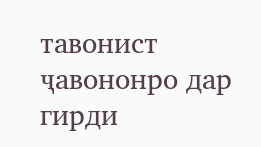тавонист ҷавононро дар гирди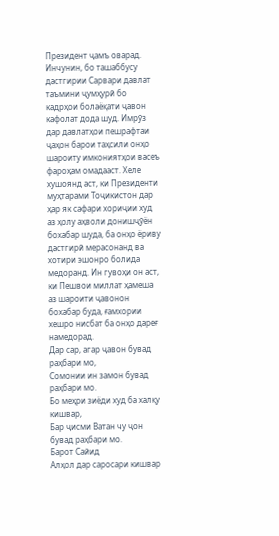Президент ҷамъ оварад. Инчунин, бо ташаббусу дастгирии Сарвари давлат таъмини ҷумҳурӣ бо кадрҳои болаёқати ҷавон кафолат дода шуд. Имрӯз дар давлатҳои пешрафтаи ҷаҳон барои таҳсили онҳо шароиту имкониятҳои васеъ фароҳам омадааст. Хеле хушоянд аст, ки Президенти муҳтарами Тоҷикистон дар ҳар як сафари хориҷии худ аз ҳолу аҳволи донишҷӯён бохабар шуда, ба онҳо ёриву дастгирӣ мерасонанд ва хотири эшонро болида медоранд. Ин гувоҳи он аст, ки Пешвои миллат ҳамеша аз шароити ҷавонон бохабар буда, ғамхории хешро нисбат ба онҳо дареғ намедорад.
Дар сар, агар ҷавон бувад раҳбари мо,
Сомонии ин замон бувад раҳбари мо.
Бо меҳри зиёди худ ба халқу кишвар,
Бар ҷисми Ватан чу ҷон бувад раҳбари мо.
Барот Сайид
Алҳол дар саросари кишвар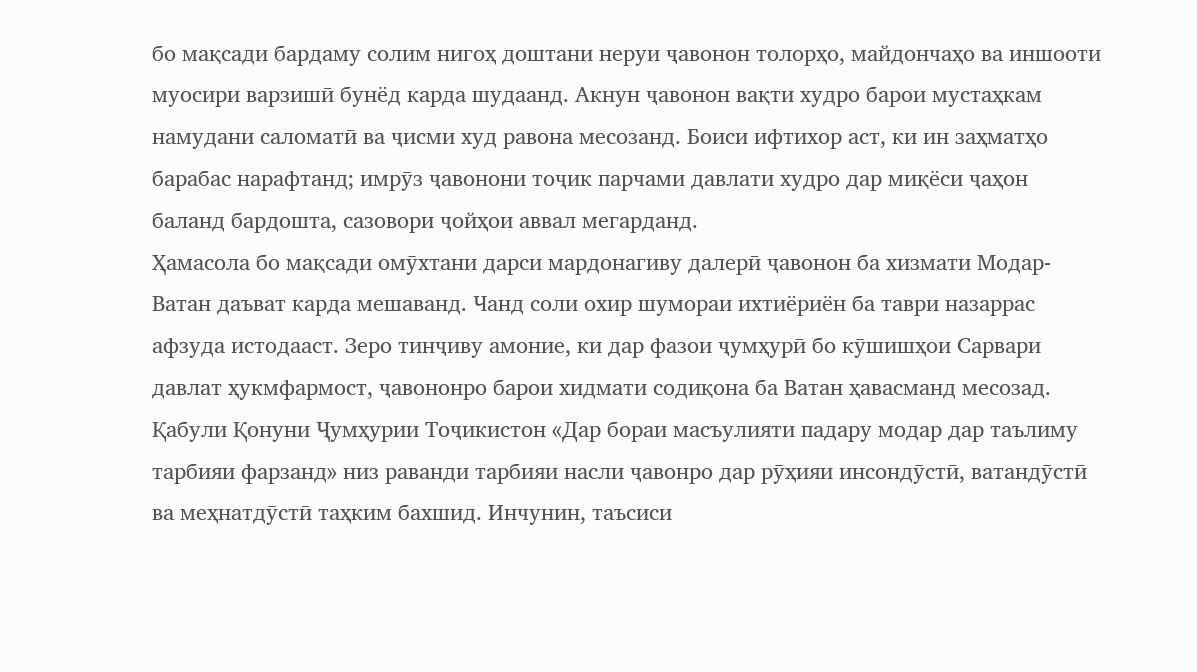бо мақсади бардаму солим нигоҳ доштани неруи ҷавонон толорҳо, майдончаҳо ва иншооти муосири варзишӣ бунёд карда шудаанд. Акнун ҷавонон вақти худро барои мустаҳкам намудани саломатӣ ва ҷисми худ равона месозанд. Боиси ифтихор аст, ки ин заҳматҳо барабас нарафтанд; имрӯз ҷавонони тоҷик парчами давлати худро дар миқёси ҷаҳон баланд бардошта, сазовори ҷойҳои аввал мегарданд.
Ҳамасола бо мақсади омӯхтани дарси мардонагиву далерӣ ҷавонон ба хизмати Модар-Ватан даъват карда мешаванд. Чанд соли охир шумораи ихтиёриён ба таври назаррас афзуда истодааст. Зеро тинҷиву амоние, ки дар фазои ҷумҳурӣ бо кӯшишҳои Сарвари давлат ҳукмфармост, ҷавононро барои хидмати содиқона ба Ватан ҳавасманд месозад.
Қабули Қонуни Ҷумҳурии Тоҷикистон «Дар бораи масъулияти падару модар дар таълиму тарбияи фарзанд» низ раванди тарбияи насли ҷавонро дар рӯҳияи инсондӯстӣ, ватандӯстӣ ва меҳнатдӯстӣ таҳким бахшид. Инчунин, таъсиси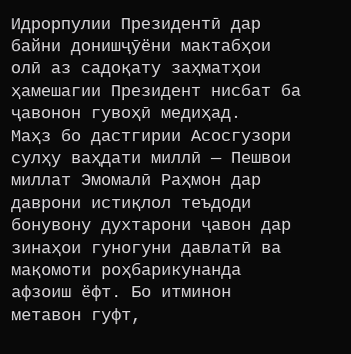Идрорпулии Президентӣ дар байни донишҷӯёни мактабҳои олӣ аз садоқату заҳматҳои ҳамешагии Президент нисбат ба ҷавонон гувоҳӣ медиҳад.
Маҳз бо дастгирии Асосгузори сулҳу ваҳдати миллӣ — Пешвои миллат Эмомалӣ Раҳмон дар даврони истиқлол теъдоди бонувону духтарони ҷавон дар зинаҳои гуногуни давлатӣ ва мақомоти роҳбарикунанда афзоиш ёфт. Бо итминон метавон гуфт,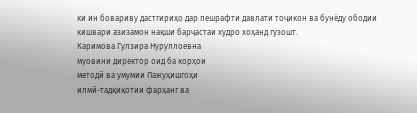ки ин бовариву дастгириҳо дар пешрафти давлати тоҷикон ва бунёду ободии кишвари азизамон нақши барҷастаи худро хоҳанд гузошт.
Каримова Гулзира Нуруллоевна
муовини директор оид ба корҳои
методӣ ва умумии Пажуҳишгоҳи
илмӣ-тадқиқотии фарҳанг ва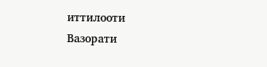иттилооти
Вазорати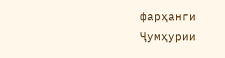фарҳанги Ҷумҳурии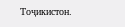Тоҷикистон.